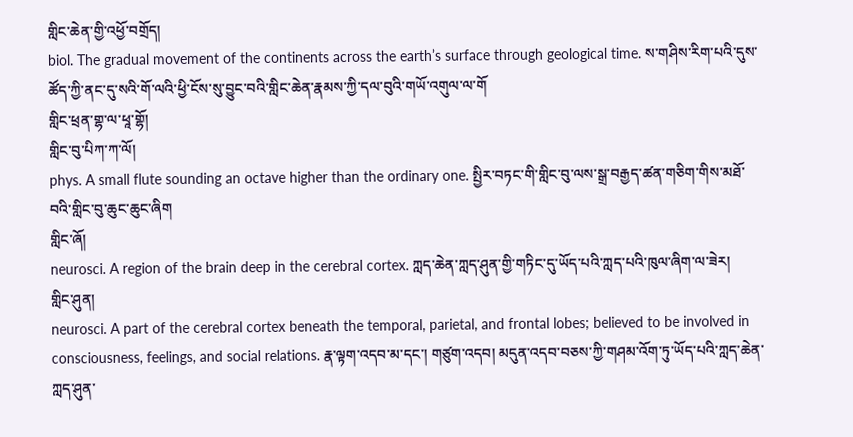གླིང་ཆེན་གྱི་འཕྱོ་བགྲོད།
biol. The gradual movement of the continents across the earth’s surface through geological time. ས་གཤིས་རིག་པའི་དུས་ཚོད་ཀྱི་ནང་དུ་སའི་གོ་ལའི་ཕྱི་ངོས་སུ་བྱུང་བའི་གླིང་ཆེན་རྣམས་ཀྱི་དལ་བུའི་གཡོ་འགུལ་ལ་གོ
གླིང་ཕྲན་གྷ་ལ་ཕཱ་གྷོ།
གླིང་བུ་པིཀ་ཀ་ལོ།
phys. A small flute sounding an octave higher than the ordinary one. སྤྱིར་བཏང་གི་གླིང་བུ་ལས་སྒྲ་བརྒྱད་ཚན་གཅིག་གིས་མཐོ་བའི་གླིང་བུ་ཆུང་ཆུང་ཞིག
གླིང་ཞོ།
neurosci. A region of the brain deep in the cerebral cortex. ཀླད་ཆེན་ཀླད་ཤུན་གྱི་གཏིང་དུ་ཡོད་པའི་ཀླད་པའི་ཁུལ་ཞིག་ལ་ཟེར།
གླིང་ཤུན།
neurosci. A part of the cerebral cortex beneath the temporal, parietal, and frontal lobes; believed to be involved in consciousness, feelings, and social relations. རྣ་ལྟག་འདབ་མ་དང་། གཙུག་འདབ། མདུན་འདབ་བཅས་ཀྱི་གཤམ་འོག་ཏུ་ཡོད་པའི་ཀླད་ཆེན་ཀླད་ཤུན་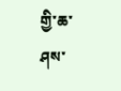གྱི་ཆ་ཤས་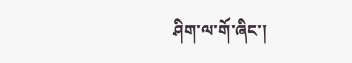ཤིག་ལ་གོ་ཞིང་།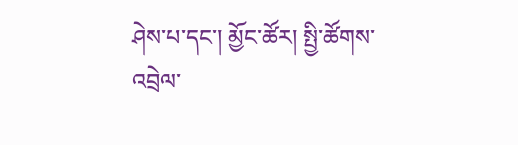ཤེས་པ་དང་། མྱོང་ཚོར། སྤྱི་ཚོགས་འབྲེལ་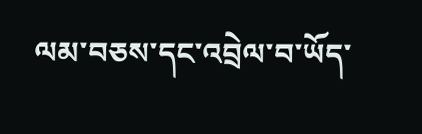ལམ་བཅས་དང་འབྲེལ་བ་ཡོད་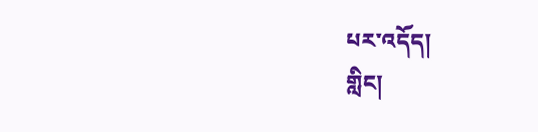པར་འདོད།
གླིང།